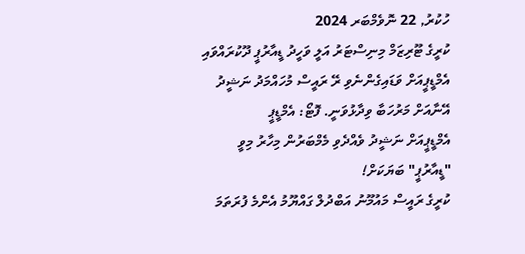ހުކުރު, 22 ނޮވެމްބަރ 2024
ކުރީގެ ޓޫރިޒަމް މިނިސްޓަރު އަލީ ވަހީދު ޑީއާރުޕީ ދޫކުރައްވައި އެމްޑީޕީއަށް ވަޑައިގެންނެވި ރޭ ރައީސް މުހައްމަދު ނަޝީދު އޭނާއަށް މަރުހަބާ ވިދާޅުވަނީ. ފޮޓޯ: އެމްޑީޕީ
އެމްޑީޕީއަށް ނަޝީދު ވެއްދެވި މެމްބަރުން މިހާރު މިވީ "ޑީއާރުޕީ" ބަޔަކަށް!
ކުރީގެ ރައީސް މައުމޫނު އަބްދުލް ގައްޔޫމު އެންމެ ފުރަތަމަ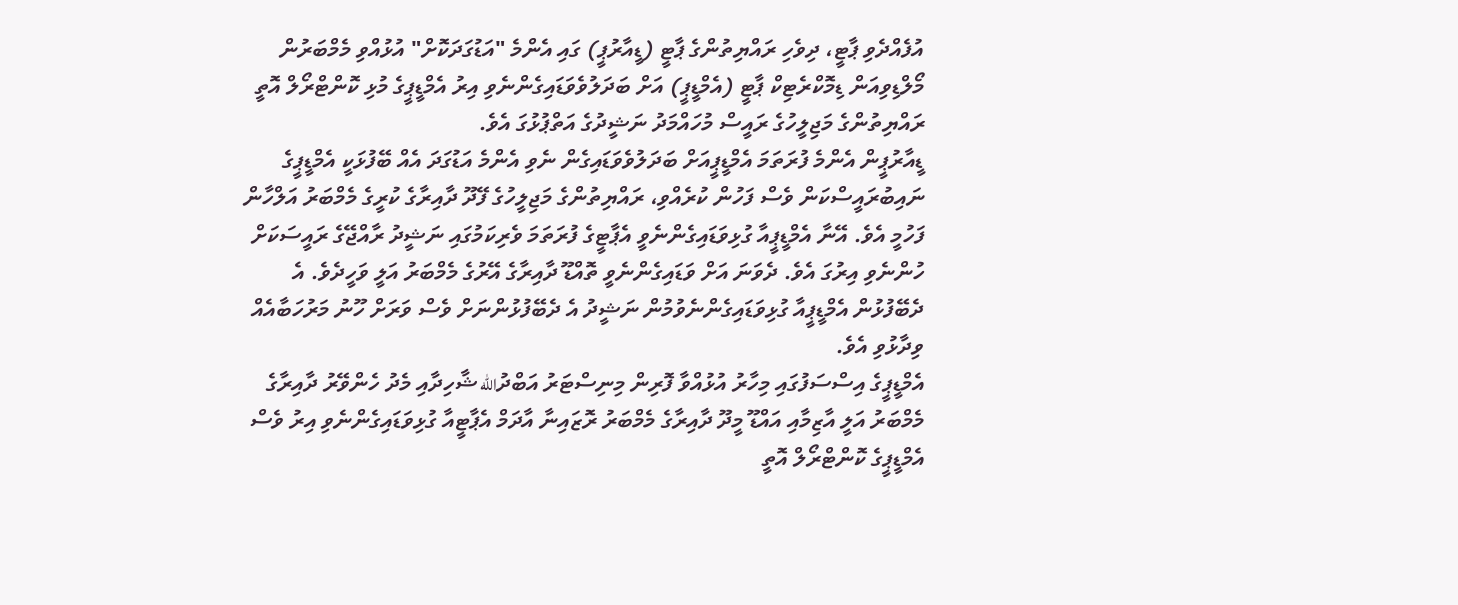އުފެއްދެވި ޕާޓީ، ދިވެހި ރައްޔިތުންގެ ޕާޓީ (ޑީއާރުޕީ) ގައި އެންމެ "އަޑުގަދަކޮށް" އުޅުއްވި މެމްބަރުން މޯލްޑިވިއަން ޑިމޮކްރެޓިކް ޕާޓީ (އެމްޑީޕީ) އަށް ބަދަލުވެވަޑައިގެންނެވި އިރު އެމްޑީޕީގެ މުޅި ކޮންޓްރޯލް އޮތީ ރައްޔިތުންގެ މަޖިލީހުގެ ރައީސް މުހައްމަދު ނަޝީދުގެ އަތްޕުޅުގަ އެވެ.
ޑީއާރުޕީން އެންމެ ފުރަތަމަ އެމްޑީޕީއަށް ބަދަލުވެވަޑައިގެން ނެވި އެންމެ އަޑުގަދަ އެއް ބޭފުޅަކީ އެމްޑީޕީގެ ނައިބުރައީސްކަން ވެސް ފަހުން ކުރެއްވި، ރައްޔިތުންގެ މަޖިލީހުގެ ފޭދޫ ދާއިރާގެ ކުރީގެ މެމްބަރު އަލްހާން ފަހުމީ އެވެ. އޭނާ އެމްޑީޕީއާ ގުޅިވަޑައިގެންނެވީ އެޕާޓީގެ ފުރަތަމަ ވެރިކަމުގައި ނަޝީދު ރާއްޖޭގެ ރައީސަކަށް ހުންނެވި އިރުގަ އެވެ. ދެވަނަ އަށް ވަޑައިގެންނެވީ ތޮއްޑޫ ދާއިރާގެ އޭރުގެ މެމްބަރު އަލީ ވަހީދެވެ. އެ ދެބޭފުޅުން އެމްޑީޕީއާ ގުޅިވަޑައިގެންނެވުމުން ނަޝީދު އެ ދެބޭފުޅުންނަށް ވެސް ވަރަށް ހޫނު މަރުހަބާއެއް ވިދާޅުވި އެވެ.
އެމްޑީޕީގެ އިސްސަފުގައި މިހާރު އުޅުއްވާ ފޮރިން މިނިސްޓަރު އަބްދުالله ޝާހިދާއި މެދު ހެންވޭރު ދާއިރާގެ މެމްބަރު އަލީ އާޒިމާއި އައްޑޫ މީދޫ ދާއިރާގެ މެމްބަރު ރޮޒައިނާ އާދަމް އެޕާޓީއާ ގުޅިވަޑައިގެންނެވި އިރު ވެސް އެމްޑީޕީގެ ކޮންޓްރޯލް އޮތީ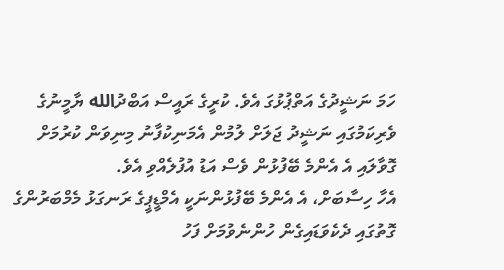ހަމަ ނަޝީދުގެ އަތްޕުޅުގަ އެވެ. ކުރީގެ ރައީސް އަބްދުالله ޔާމީނުގެ ވެރިކަމުގައި ނަޝީދު ޖަލަށް ލުމުން އެމަނިކުފާނު މިނިވަން ކުރުމަށް ގޮވާލައި އެ އެންމެ ބޭފުޅުން ވެސް އަޑު އުފުލެއްވި އެވެ.
އެހާ ހިސާބަށް، އެ އެންމެ ބޭފުޅުންނަކީ އެމްޑީޕީގެ ރަނގަޅު މެމްބަރުންގެ ގޮތުގައި ދެކެވަޑައިގެން ހުންނެވުމަށް ފަހު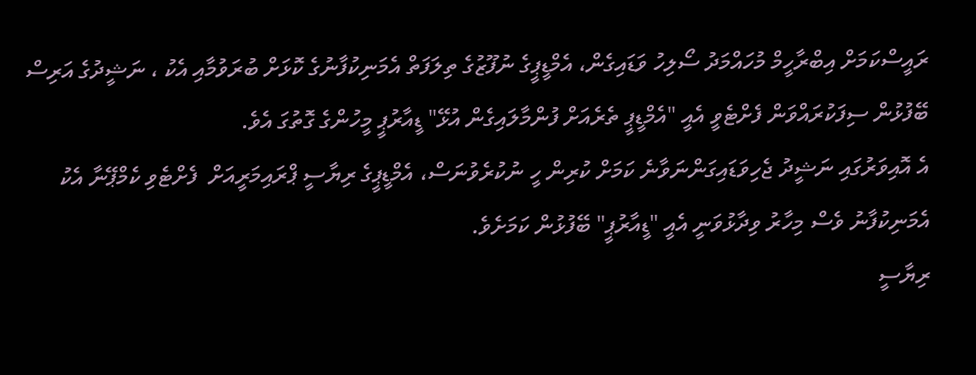ރައީސްކަމަށް އިބްރާހީމް މުހައްމަދު ސޯލިހު ވަޑައިގެން، އެމްޑީޕީގެ ނުފޫޒުގެ ތިލަފަތް އެމަނިކުފާނުގެ ކޮޅަށް ބުރަވުމާއި އެކު ، ނަޝީދުގެ އަރިސް ބޭފުޅުން ސިފަކުރައްވަން ފެށްޓެވީ އެއީ "އެމްޑީޕީ ތެރެއަށް ފުންމާލައިގެން އުޅޭ" ޑީއާރުޕީ މީހުންގެ ގޮތުގަ އެވެ.
އެ އޮއިވަރުގައި ނަޝީދު ޖެހިވަޑައިގަންނަވާނެ ކަމަށް ކުރިން ހީ ނުކުރެވުނަސް، އެމްޑީޕީގެ ރިޔާސީ ޕްރައިމަރީއަށް  ފެށްޓެވި ކެމްޕޭނާ އެކު އެމަނިކުފާނު ވެސް މިހާރު ވިދާޅުވަނީ އެއީ "ޑީއާރުޕީ" ބޭފުޅުން ކަމަށެވެ.
ރިޔާސީ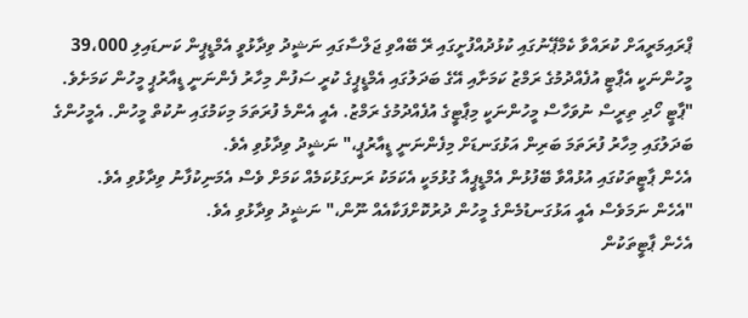ޕްރައިމަރީއަށް ކުރައްވާ ކެމްޕޭނުގައި ކުޅުދުއްފުށީގައި ރޭ ބޭއްވި ޖަލްސާގައި ނަޝީދު ވިދާޅުވީ އެމްޑީޕީން ކަނޑައިލި 39،000 މީހުންނަކީ އެޕާޓީ އުފެއްދުމުގެ ރަމްޒު ކަމަށާއި އޭގެ ބަދަލުގައި އެމްޑީޕީގެ ކުރީ ސަފުން މިހާރު ފެންނަނީ ޑީއާރުޕީ މީހުން ކަމަށެވެ.
"ޕާޓީ ހޯދި ތިރީސް ނުވަހާސް މީހުންނަކީ މިޕާޓީގެ އުފެއްދުމުގެ ރަމްޒު. އެއީ އެންމެ ފުރަތަމަ މިކަމުގައި ނުކުތް މީހުން. އެމީހުންގެ ބަދަލުގައި މިހާރު ފުރަތަމަ ބަރިން އަޅުގަނޑަށް މިފެންނަނީ ޑީއާރުޕީ،" ނަޝީދު ވިދާޅުވި އެވެ.
އެހެން ޕާޓީތަކުގައި އުޅުއްވާ ބޭފުޅުން އެމްޑީޕީއާ ގުޅުމަކީ އެކަމަކު ރަނގަޅުކަމެއް ކަމަށް ވެސް އެމަނިކުފާނު ވިދާޅުވި އެވެ.
"އެހެން ނަމަވެސް އެއީ އަޅުގަނޑުމެންގެ މީހުން ދުރުކޮށްފަކާއެއް ނޫން،" ނަޝީދު ވިދާޅުވި އެވެ.
އެހެން ޕާޓީތަކުން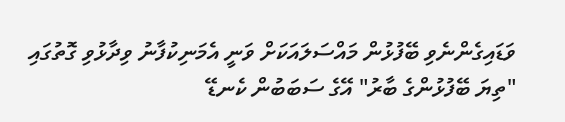ވަޑައިގެންނެވި ބޭފުޅުން މައްސަލައަކަށް ވަނީ އެމަނިކުފާނު ވިދާޅުވި ގޮތުގައި "ތިޔަ ބޭފުޅުންގެ ބާރު" އޭގެ ސަބަބުން ކެނޑޭ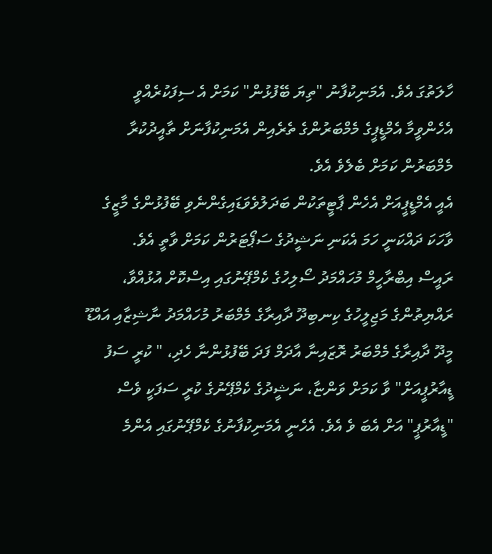ހާލަތުގަ އެވެ. އެމަނިކުފާނު "ތިޔަ ބޭފުޅުން" ކަމަށް އެ ސިފަކުރެއްވީ އެހެންވީމާ އެމްޑީޕީގެ މެމްބަރުންގެ ތެރެއިން އެމަނިކުފާނަށް ތާއީދުކުރާ މެމްބަރުން ކަމަށް ބެލެވެ އެވެ.
އެއީ އެމްޑީޕީއަށް އެހެން ޕާޓީތަކުން ބަދަލުވެވަޑައިގެންނެވި ބޭފުޅުންގެ މާޒީގެ ވާހަކަ ދައްކަނީ ހަމަ އެކަނި ނަޝީދުގެ ސަޕޯޓަރުން ކަމަށް ވާތީ އެވެ.
ރައީސް އިބްރާހީމް މުހައްމަދު ސޯލިހުގެ ކެމްޕޭނުގައި އިސްކޮށް އުޅުއްވާ، ރައްޔިތުންގެ މަޖިލީހުގެ ކިނބިދޫ ދާއިރާގެ މެމްބަރު މުހައްމަދު ނާޝިޒާއި އައްޑޫ މީދޫ ދާއިރާގެ މެމްބަރު ރޮޒައިނާ އާދަމް ފަދަ ބޭފުޅުންނާ ހެދި، " ކުރީ ސަފު ޑީއާރުޕީއަށް" ވާ ކަމަށް ވަންޏާ، ނަޝީދުގެ ކެމްޕޭނުގެ ކުރީ ސަފަކީ ވެސް "ޑީއާރުޕީ" އަށް އެބަ ވެ އެވެ. އެހެނީ އެމަނިކުފާނުގެ ކެމްޕޭނުގައި އެންމެ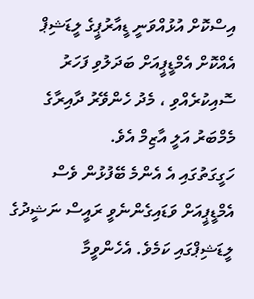އިސްކޮށް އުޅުއްވަނީ ޑީއާރުޕީގެ ލީޑަޝިޕް އެއްކޮށް އެމްޑީޕީއަށް ބަދަލުވި ފަހަރު ސޮއިކުރެއްވި ، މެދު ހެންވޭރު ދާއިރާގެ މެމްބަރު އަލީ އާޒިމް އެވެ.
ހަގީގަތުގައި އެ އެންމެ ބޭފުޅުން ވެސް އެމްޑީޕީއަށް ވަޑައިގެންނެވީ ރައީސް ނަޝީދުގެ ލީޑަޝިޕްގައި ކަމެވެ. އެހެންވީމާ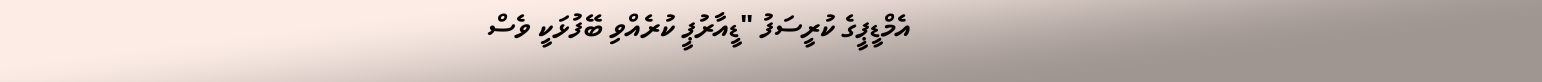އެމްޑީޕީގެ ކުރީސަފު "ޑީއާރުޕީ ކުރެއްވި ބޭފުޅަކީ ވެސް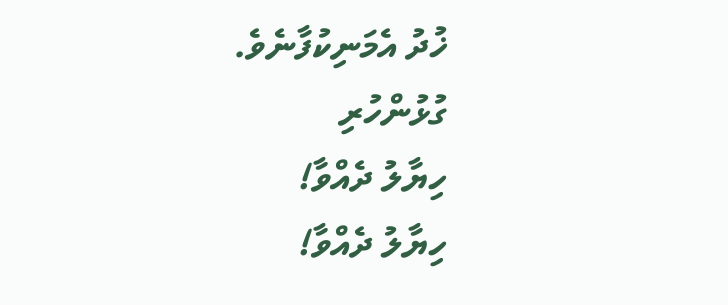ޚުދު އެމަނިކުފާނެވެ.
ގުޅުންހުރި
ހިޔާލު ދެއްވާ!
ހިޔާލު ދެއްވާ!